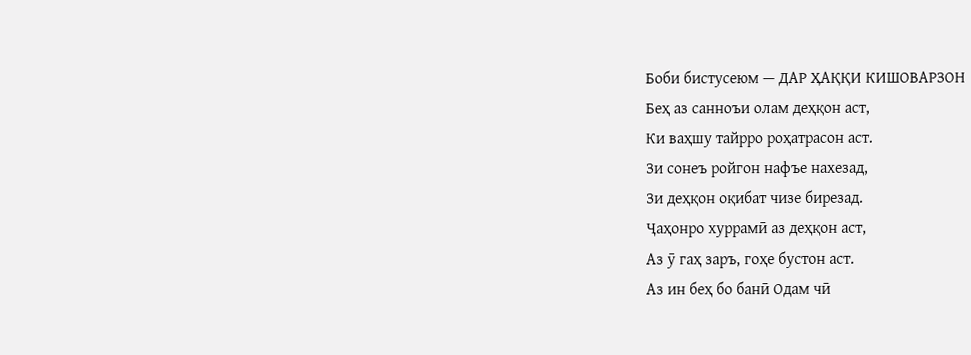Боби бистусеюм — ДАР ҲАҚҚИ КИШОВАРЗОН
Беҳ аз санноъи олам деҳқон аст,
Ки ваҳшу тайрро роҳатрасон аст.
Зи сонеъ ройгон нафъе нахезад,
Зи деҳқон оқибат чизе бирезад.
Ҷаҳонро хуррамӣ аз деҳқон аст,
Аз ӯ гаҳ заръ, гоҳе бустон аст.
Аз ин беҳ бо банӣ Одам чӣ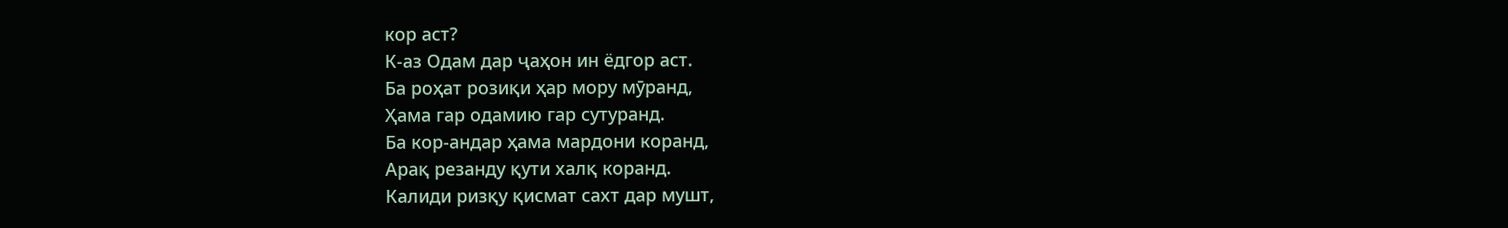кор аст?
К-аз Одам дар ҷаҳон ин ёдгор аст.
Ба роҳат розиқи ҳар мору мӯранд,
Ҳама гар одамию гар сутуранд.
Ба кор-андар ҳама мардони коранд,
Арақ резанду қути халқ коранд.
Калиди ризқу қисмат сахт дар мушт,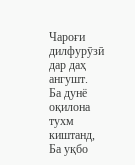Чароғи дилфурӯзӣ дар даҳ ангушт.
Ба дунё оқилона тухм киштанд,
Ба уқбо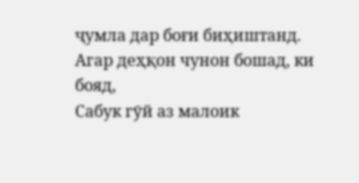ҷумла дар боғи биҳиштанд.
Агар деҳқон чунон бошад, ки бояд,
Сабук гӯй аз малоик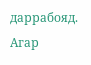даррабояд.
Агар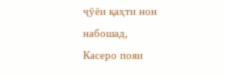ҷӯёи қаҳти нон набошад,
Касеро пояи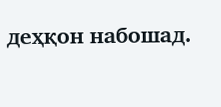деҳқон набошад.